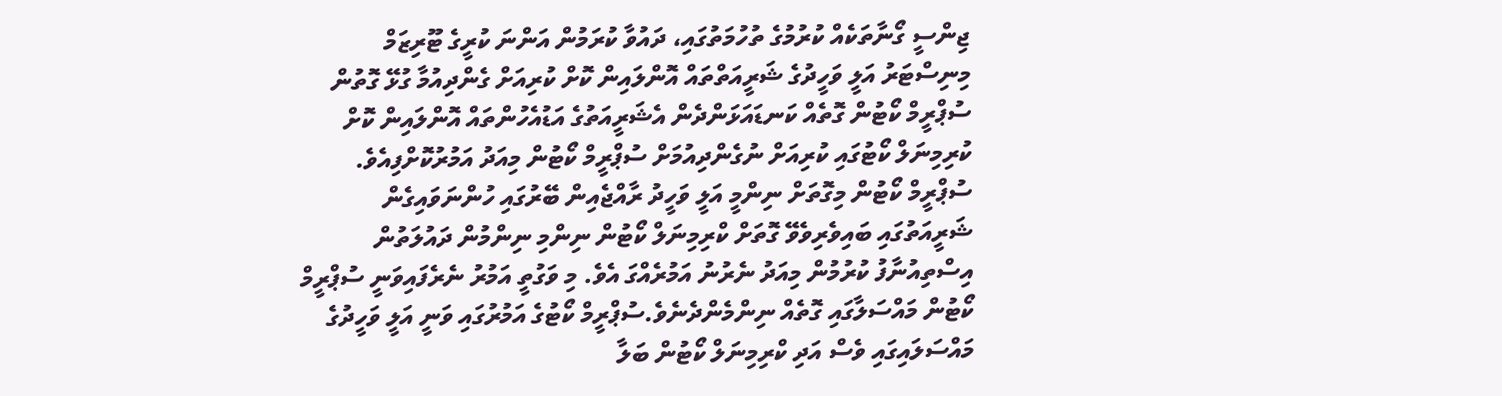ޖިންސީ ގޯނާތަކެއް ކުރުމުގެ ތުހުމަތުގައި، ދައުވާ ކުރަމުން އަންނަ ކުރީގެ ޓޫރިޒަމް މިނިސްޓަރު އަލީ ވަހީދުގެ ޝަރީއަތްތައް އޮންލައިން ކޮށް ކުރިއަށް ގެންދިއުމާ ގުޅޭ ގޮތުން ސުޕްރީމް ކޯޓުން ގޮތެއް ކަނޑައަޅަންދެން އެޝަރީއަތުގެ އަޑުއެހުންތައް އޮންލައިން ކޮށް ކުރިމިނަލް ކޯޓުގައި ކުރިއަށް ނުގެންދިއުމަށް ސުޕްރީމް ކޯޓުން މިއަދު އަމުރުކޮށްފިއެވެ.
ސުޕްރީމް ކޯޓުން މިގޮތަށް ނިންމީ އަލީ ވަހީދު ރާއްޖެއިން ބޭރުގައި ހުންނަވައިގެން ޝަރީއަތުގައި ބައިވެރިވެވޭ ގޮތަށް ކްރިމިނަލް ކޯޓުން ނިންމި ނިންމުން ދައުލަތުން އިސްތިއުނާފު ކުރުމުން މިއަދު ނެރުނު އަމުރެއްގަ އެވެ. މި ވަގުތީ އަމުރު ނެރެފައިވަނީ ސުޕްރީމް ކޯޓުން މައްސަލާގައި ގޮތެއް ނިންމެންދެނެވެ.ސުޕްރީމް ކޯޓުގެ އަމުރުގައި ވަނީ އަލީ ވަހީދުގެ މައްސަލައިގައި ވެސް އަދި ކްރިމިނަލް ކޯޓުން ބަލާ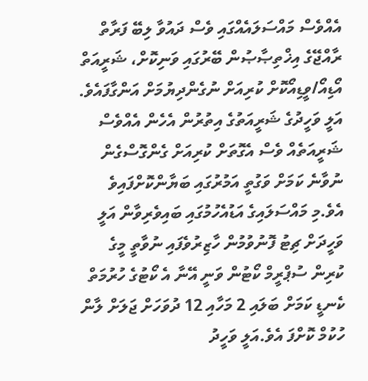އެއްވެސް މައްސަލައެއްގައި ވެސް ދައުވާ ލިބޭ ފަރާތް ރާއްޖޭގެ އިޚްތިޞާޞުން ބޭރުގައި ވަނިކޮށް، ޝަރީއަތް އޯޑިއޯ/ވީޑިއޯކޮށް ކުރިއަށް ނުގެންދިޔުމަށް އަންގާފައެވެ. އަލީ ވަހީދުގެ ޝަރީއަތުގެ އިތުރުން އެހެން އެއްވެސް ޝަރީއަތެއް ވެސް އެގޮތަށް ކުރިއަށް ގެންގޮސްގެން ނުވާނެ ކަމަށް ވަގުތީ އަމުރުގައި ބަޔާންކޮށްފައިވެ އެވެ.މި މައްސަލައިގެ އަޑުއެހުމުގައި ބައިވެރިވާން އަލީ ވަހީދަށް ޗިޓު ފޮނުވުމުން ހާޒިރުވެފައި ނުވާތީ މީގެ ކުރިން ސުޕްރީމް ކޯޓުން ވަނީ އޭނާ އެ ކޯޓުގެ ހުރުމަތް ކެނޑީ ކަމަށް ބަލައި 2 މަހާއި 12 ދުވަހަށް ޖަލަށް ލާން ހުކުމް ކޮށްފަ އެވެ.އަލީ ވަހީދު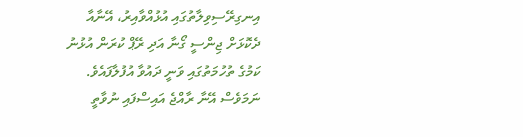އިނގިރޭސިވިލާތުގައި އުޅުއްވާއިރު، އޭނާއާ ދެކޮޅަށް ޖިންސީ ގޯނާ އަދި ރޭޕް ކުރަން އުޅުނު ކަމުގެ ތުހުމަތުގައި ވަނީ ދައުވާ އުފުލާފައެވެ. ނަމަވެސް އޭނާ ރާއްޖެ އައިސްފައި ނުވާތީ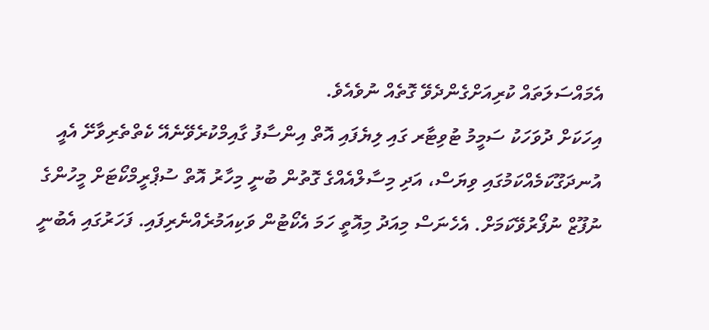އެމައްސަލަތައް ކުރިއަށްގެންދެވޭ ގޮތެއް ނުވެއެވެ.
އިހަކަށް ދުވަހަކު ސަމީމު ޓުވިޓާރ ގައި ލިޔެފައި އޮތް އިންސާފު ގާއިމްކުރެވޭނެއޭ ކެތްތެރިވާށޭ އެއީ އުނދަގޫކަމެއްކަމުގައި ވިޔަސް، އަދި މިސާލްއެއްގެ ގޮތުން ބުނީ މިހާރު އޮތް ސުޕްރީމްކޯޓަށް މީހުންގެ ނުފޫޒް ނުފޯރުވޭކަމަށް. އެހެނަސް މިއަދު މިއޮތީ ހަމަ އެކޯޓުން ވަކިއަމުރެއްނެރިފައި. ފަހަރުގައި އެބުނީ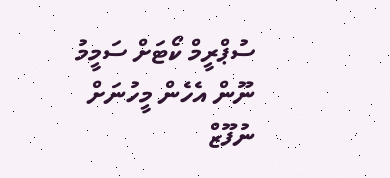ސުޕްރީމް ކޯޓަށް ސަމީމު ނޫން އެހެން މީހުނަށް ނުފޫޒް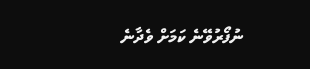ނުފޯރުވޭނެ ކަމަށް ވެދާނެ